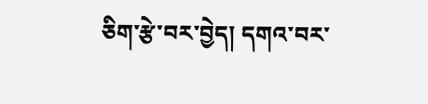ཅིག་རྩེ་བར་བྱེད། དགའ་བར་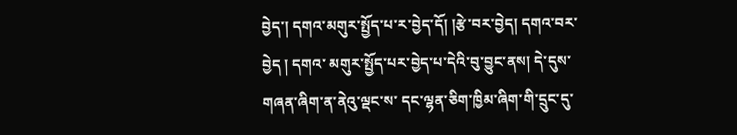བྱེད་། དགའ་མགུར་སྤྱོད་པ་ར་བྱེད་དོ། །རྩེ་བར་བྱེད། དགའ་བར་བྱེད ། དགའ་ མགུར་སྤྱོད་པར་བྱེད་པ་དེའི་བུ་བྱུང་ནས། དེ་དུས་གཞན་ཞིག་ན་ནེའུ་ལྡང་ས་ དང་ལྷན་ཅིག་ཁྱིམ་ཞིག་གི་དྲུང་དུ་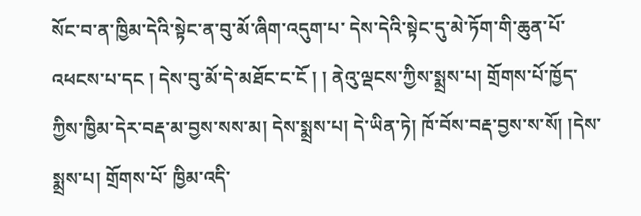སོང་བ་ན་ཁྱིམ་དེའི་སྟེང་ན་བུ་མོ་ཞིག་འདུག་པ་ དེས་དེའི་སྟེང་དུ་མེ་ཏོག་གི་ཆུན་པོ་འཕངས་པ་དང ། དེས་བུ་མོ་དེ་མཐོང་ང་ངོ ། ། ནེའུ་ལྡངས་ཀྱིས་སྨྲས་པ། གྲོགས་པོ་ཁྱོད་ཀྱིས་ཁྱིམ་དེར་བརྡ་མ་བྱས་སས་མ། དེས་སྨྲས་པ། དེ་ཡིན་ཏེ། ཁོ་བོས་བརྡ་བྱས་ས་སོ། །དེས་སྨྲས་པ། གྲོགས་པོ་ ཁྱིམ་འདི་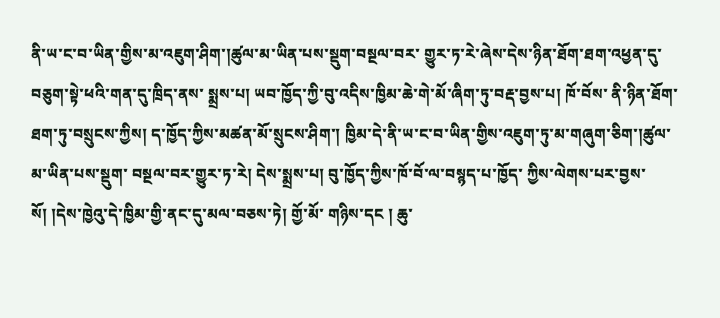ནི་ཡ་ང་བ་ཡིན་གྱིས་མ་འཇུག་ཤིག་།ཚུལ་མ་ཡིན་པས་སྡུག་བསྔལ་བར་ གྱུར་ཏ་རེ་ཞེས་དེས་ཉིན་ཐོག་ཐག་འཕྱན་དུ་བཅུག་སྟེ་ཕའི་གན་དུ་ཁྲིད་ནས་ སྨྲས་པ། ཡབ་ཁྱོད་ཀྱི་བུ་འདིས་ཁྱིམ་ཆེ་གེ་མོ་ཞིག་ཏུ་བརྡ་བྱས་པ། ཁོ་བོས་ ནི་ཉིན་ཐོག་ཐག་ཏུ་བསྲུངས་ཀྱིས། ད་ཁྱོད་ཀྱིས་མཚན་མོ་སྲུངས་ཤིག་། ཁྱིམ་དེ་ནི་ཡ་ང་བ་ཡིན་གྱིས་འཇུག་ཏུ་མ་གཞུག་ཅིག་།ཚུལ་མ་ཡིན་པས་སྡུག་ བསྔལ་བར་གྱུར་ཏ་རེ། དེས་སྨྲས་པ། བུ་ཁྱོད་ཀྱིས་ཁོ་བོ་ལ་བསྙད་པ་ཁྱོད་ ཀྱིས་ལེགས་པར་བྱས་སོ། །དེས་ཁྱེའུ་དེ་ཁྱིམ་གྱི་ནང་དུ་མལ་བཅས་ཏེ། གྱོ་མོ་ གཉིས་དང ། ཆུ་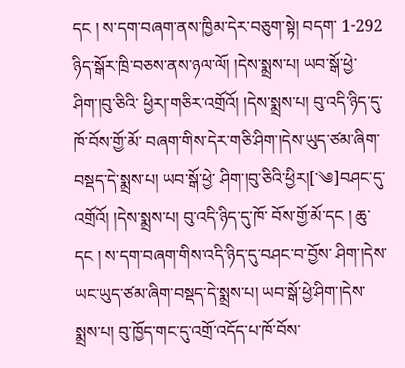དང ། ས་དག་བཞག་ནས་ཁྱིམ་དེར་བཅུག་སྟེ། བདག་ 1-292 ཉིད་སྒོར་ཁྲི་བཅས་ནས་ཉལ་ལོ། །དེས་སྨྲས་པ། ཡབ་སྒོ་ཕྱེ་ཤིག་།བུ་ཅིའི་ ཕྱིར།་གཅིར་འགྲོའོ། །དེས་སྨྲས་པ། བུ་འདི་ཉིད་དུ་ཁོ་བོས་གྱོ་མོ་ བཞག་གིས་དེར་གཅི་ཤིག་།དེས་ཡུད་ཙམ་ཞིག་བསྡད་དེ་སྨྲས་པ། ཡབ་སྒོ་ཕྱེ་ ཤིག་།བུ་ཅིའི་ཕྱིར།[་༄]བཤང་དུ་འགྲོའོ། །དེས་སྨྲས་པ། བུ་འདི་ཉིད་དུ་ཁོ་ བོས་གྱོ་མོ་དང ། ཆུ་དང ། ས་དག་བཞག་གིས་འདི་ཉིད་དུ་བཤང་བ་བྱོས་ ཤིག་།དེས་ཡང་ཡུད་ཙམ་ཞིག་བསྡད་དེ་སྨྲས་པ། ཡབ་སྒོ་ཕྱེ་ཤིག་།དེས་ སྨྲས་པ། བུ་ཁྱོད་གང་དུ་འགྲོ་འདོད་པ་ཁོ་བོས་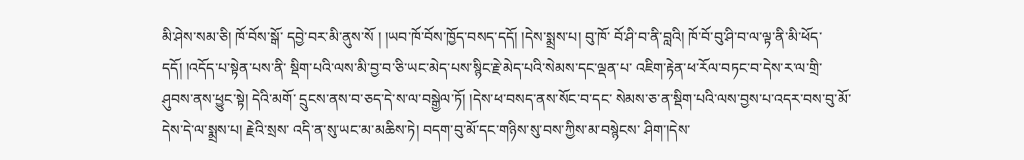མི་ཤེས་སམ་ཅི། ཁོ་བོས་སྒོ་ དབྱེ་བར་མི་ནུས་སོ ། །ཡབ་ཁོ་བོས་ཁྱོད་བསད་དདོ། །དེས་སྨྲས་པ། བུ་ཁོ་ བོ་ཤི་བ་ནི་བླའི། ཁོ་བོ་བུ་ཤི་བ་ལ་ལྟ་ནི་མི་ཕོད་དདོ། །འདོད་པ་སྟེན་པས་ནི་ སྡིག་པའི་ལས་མི་བྱ་བ་ཅི་ཡང་མེད་པས་སྙིང་རྗེ་མེད་པའི་སེམས་དང་ལྡན་པ་ འཇིག་རྟེན་ཕ་རོལ་བཏང་བ་དེས་ར་ལ་གྲི་ཤུབས་ནས་ཕྱུང་སྟེ། དེའི་མགོ་ དྲུངས་ནས་བ་ཅད་དེ་ས་ལ་བསྒྱེལ་ཏོ། །དེས་ཕ་བསད་ནས་སོང་བ་དང་ སེམས་ཅ་ན་སྡིག་པའི་ལས་བྱས་པ་འདར་བས་བུ་མོ་དེས་དེ་ལ་སྨྲས་པ། རྗེའི་སྲས་ འདི་ན་སུ་ཡང་མ་མཆིས་ཏེ། བདག་བུ་མོ་དང་གཉིས་སུ་བས་ཀྱིས་མ་བསྙེངས་ ཤིག་།དེས་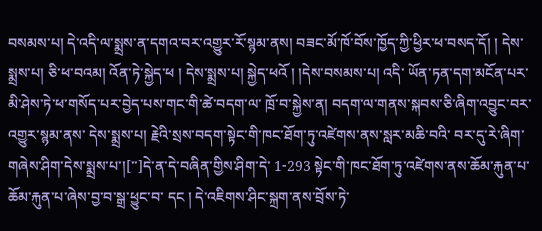བསམས་པ། དེ་འདི་ལ་སྨྲས་ན་དགའ་བར་འགྱུར་རོ་སྙམ་ནས། བཟང་མོ་ཁོ་བོས་ཁྱོད་ཀྱི་ཕྱིར་ཕ་བསད་དོ། ། དེས་སྨྲས་པ། ཅི་ཕ་བའམ། འོན་ཏེ་སྐྱེད་ཕ ། དེས་སྨྲས་པ། སྐྱེད་ཕའོ ། །དེས་བསམས་པ། འདི་ ཡོན་ཏན་དག་མངོན་པར་མི་ཤེས་ཏེ་ཕ་གསོད་པར་བྱེད་པས་གང་གི་ཚེ་བདག་ལ་ ཁྲོ་བ་སྐྱེས་ན། བདག་ལ་གནས་སྐབས་ཅི་ཞིག་འབྱུང་བར་འགྱུར་སྙམ་ནས་ དེས་སྨྲས་པ། རྗེའི་སྲས་བདག་སྟེང་གི་ཁང་ཐོག་ཏུ་འཛེགས་ནས་སླར་མཆི་བའི་ བར་དུ་རེ་ཞིག་གཞེས་ཤིག་དེས་སྨྲས་པ་།[་་]དེ་ན་དེ་བཞིན་གྱིས་ཤིག་དེ་ 1-293 སྟེང་གི་ཁང་ཐོག་ཏུ་འཛེགས་ནས་ཆོམ་རྐུན་པ་ཆོམ་རྐུན་པ་ཞེས་བྱ་བ་སྒྲ་ཕྱུང་བ་ དང ། དེ་འཇིགས་ཤིང་སྐྲག་ནས་བྲོས་ཏེ་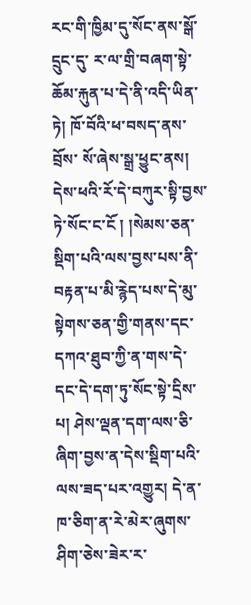རང་གི་ཁྱིམ་དུ་སོང་ནས་སྒོ་དྲུང་དུ་ ར་ལ་གྲི་བཞག་སྟེ་ཆོམ་རྐུན་པ་དེ་ནི་འདི་ཡིན་ཏེ། ཁོ་བོའི་ཕ་བསད་ནས་བྲོས་ སོ་ཞེས་སྒྲ་ཕྱུང་ནས། དེས་ཕའི་རོ་དེ་བཀུར་སྟི་བྱས་ཏེ་སོང་ང་ངོ ། །སེམས་ཅན་ སྡིག་པའི་ལས་བྱས་པས་ནི་བརྟན་པ་མི་རྙེད་པས་དེ་མུ་སྟེགས་ཅན་གྱི་གནས་དང་ དཀའ་ཐུབ་ཀྱི་ན་གས་དེ་དང་དེ་དག་ཏུ་སོང་སྟེ་དྲིས་པ། ཤེས་ལྡན་དག་ལས་ཅི་ ཞིག་བྱས་ན་དེས་སྡིག་པའི་ལས་ཟད་པར་འགྱུར། དེ་ན་ཁ་ཅིག་ན་རེ་མེར་ཞུགས་ ཤིག་ཅེས་ཟེར་ར་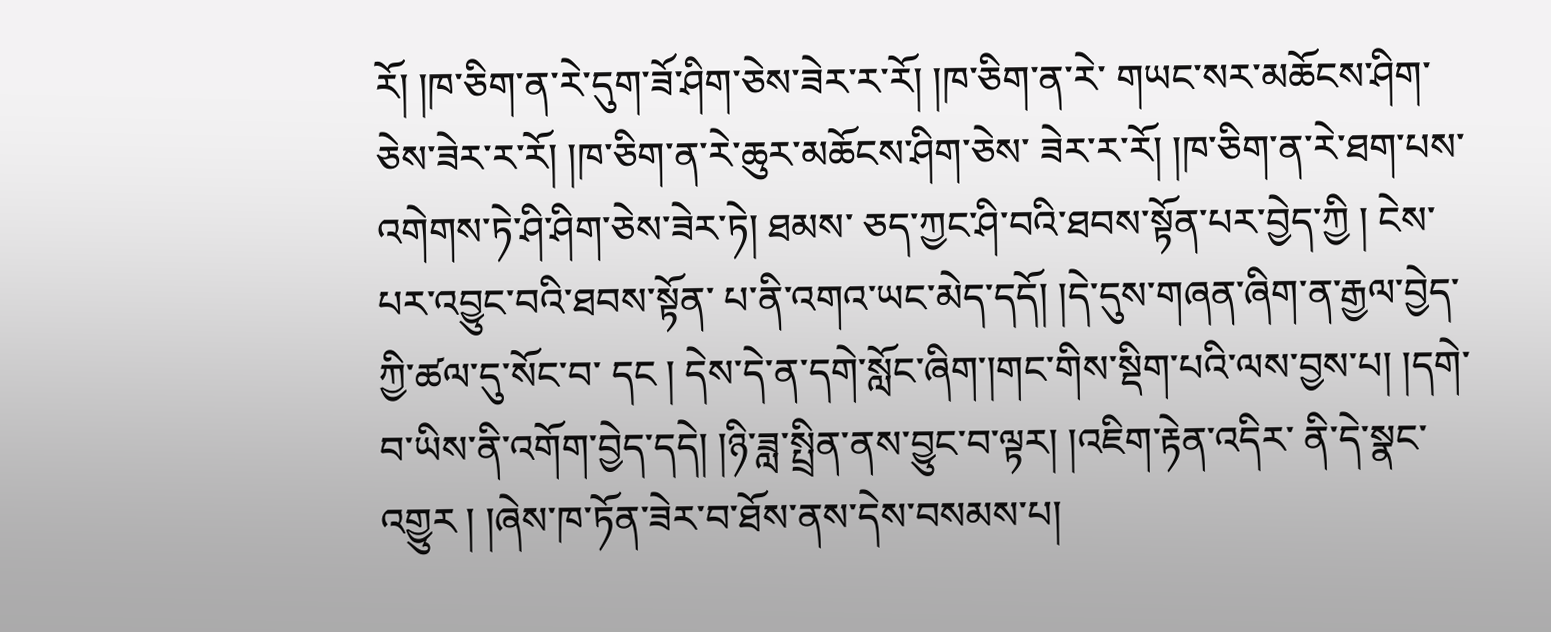རོ། །ཁ་ཅིག་ན་རེ་དུག་ཟོ་ཤིག་ཅེས་ཟེར་ར་རོ། །ཁ་ཅིག་ན་རེ་ གཡང་སར་མཆོངས་ཤིག་ཅེས་ཟེར་ར་རོ། །ཁ་ཅིག་ན་རེ་ཆུར་མཆོངས་ཤིག་ཅེས་ ཟེར་ར་རོ། །ཁ་ཅིག་ན་རེ་ཐག་པས་འགེགས་ཏེ་ཤི་ཤིག་ཅེས་ཟེར་ཏེ། ཐམས་ ཅད་ཀྱང་ཤི་བའི་ཐབས་སྟོན་པར་བྱེད་ཀྱི ། ངེས་པར་འབྱུང་བའི་ཐབས་སྟོན་ པ་ནི་འགའ་ཡང་མེད་དདོ། །དེ་དུས་གཞན་ཞིག་ན་རྒྱལ་བྱེད་ཀྱི་ཚལ་དུ་སོང་བ་ དང ། དེས་དེ་ན་དགེ་སློང་ཞིག་།གང་གིས་སྡིག་པའི་ལས་བྱས་པ། །དགེ་ བ་ཡིས་ནི་འགོག་བྱེད་དདེ། །ཉི་ཟླ་སྤྲིན་ནས་བྱུང་བ་ལྟར། །འཇིག་རྟེན་འདིར་ ནི་དེ་སྣང་འགྱུར ། །ཞེས་ཁ་ཏོན་ཟེར་བ་ཐོས་ནས་དེས་བསམས་པ།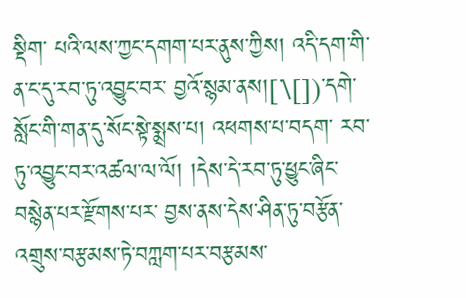སྡིག་ པའི་ལས་ཀྱང་དགག་པར་ནུས་ཀྱིས། འདི་དག་གི་ན་ང་དུ་རབ་ཏུ་འབྱུང་བར་ བྱའོ་སྙམ་ནས།[་\[])་དགེ་སློང་གི་གན་དུ་སོང་སྟེ་སྨྲས་པ། འཕགས་པ་བདག་ རབ་ཏུ་འབྱུང་བར་འཚལ་ལ་ལོ། །དེས་དེ་རབ་ཏུ་ཕྱུང་ཞིང་བསྙེན་པར་རྫོགས་པར་ བྱས་ནས་དེས་ཤིན་ཏུ་བརྩོན་འགྲུས་བརྩམས་ཏེ་བཀླག་པར་བརྩམས་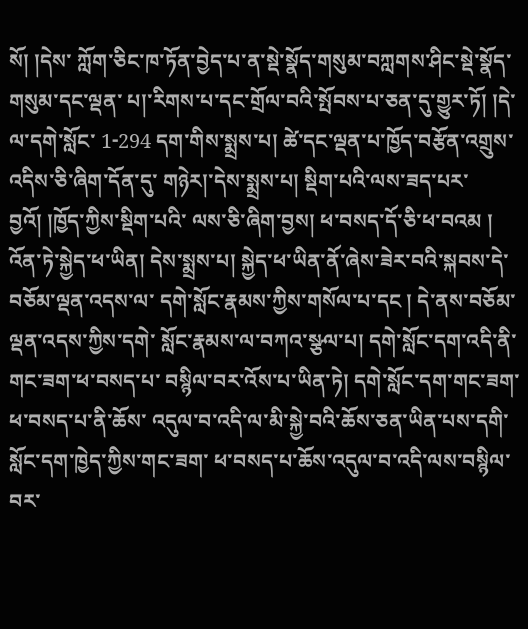སོ། །དེས་ ཀློག་ཅིང་ཁ་ཏོན་བྱེད་པ་ན་སྡེ་སྣོད་གསུམ་བཀླགས་ཤིང་སྡེ་སྣོད་གསུམ་དང་ལྡན་ པ།་རིགས་པ་དང་གྲོལ་བའི་སྤོབས་པ་ཅན་དུ་གྱུར་ཏོ། །དེ་ལ་དགེ་སློང་ 1-294 དག་གིས་སྨྲས་པ། ཚེ་དང་ལྡན་པ་ཁྱོད་བརྩོན་འགྲུས་འདིས་ཅི་ཞིག་དོན་དུ་ གཉེར།་དེས་སྨྲས་པ། སྡིག་པའི་ལས་ཟད་པར་བྱའོ། །ཁྱོད་ཀྱིས་སྡིག་པའི་ ལས་ཅི་ཞིག་བྱས། ཕ་བསད་དོ་ཅི་ཕ་བའམ ། འོན་ཏེ་སྐྱེད་ཕ་ཡིན། དེས་སྨྲས་པ། སྐྱེད་ཕ་ཡིན་ནོ་ཞེས་ཟེར་བའི་སྐབས་དེ་བཅོམ་ལྡན་འདས་ལ་ དགེ་སློང་རྣམས་ཀྱིས་གསོལ་པ་དང ། དེ་ནས་བཅོམ་ལྡན་འདས་ཀྱིས་དགེ་ སློང་རྣམས་ལ་བཀའ་སྩལ་པ། དགེ་སློང་དག་འདི་ནི་གང་ཟག་ཕ་བསད་པ་ བསྙིལ་བར་འོས་པ་ཡིན་ཏེ། དགེ་སློང་དག་གང་ཟག་ཕ་བསད་པ་ནི་ཆོས་ འདུལ་བ་འདི་ལ་མི་སྐྱེ་བའི་ཆོས་ཅན་ཡིན་པས་དགི་སློང་དག་ཁྱེད་ཀྱིས་གང་ཟག་ ཕ་བསད་པ་ཆོས་འདུལ་བ་འདི་ལས་བསྙིལ་བར་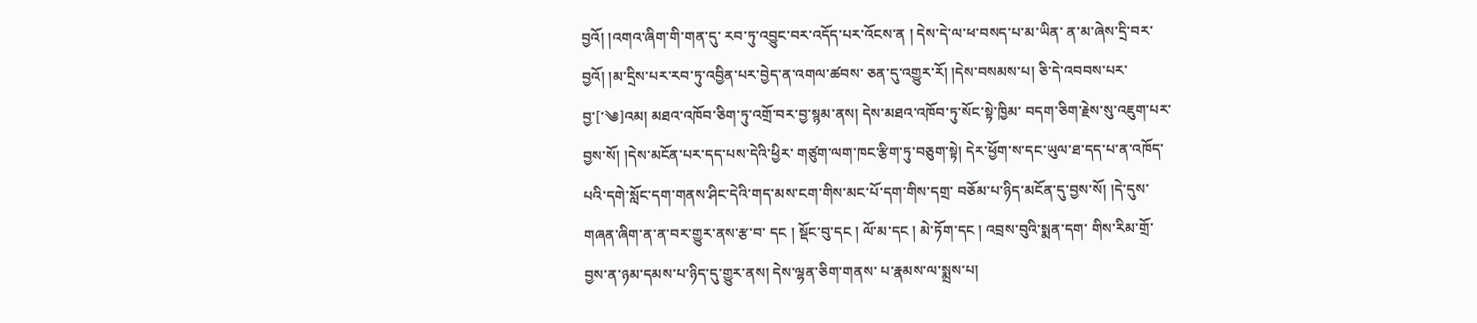བྱའོ། །འགའ་ཞིག་གི་གན་དུ་ རབ་ཏུ་འབྱུང་བར་འདོད་པར་འོངས་ན ། དེས་དེ་ལ་ཕ་བསད་པ་མ་ཡིན་ ན་མ་ཞེས་དྲི་བར་བྱའོ། །མ་དྲིས་པར་རབ་ཏུ་འབྱིན་པར་བྱེད་ན་འགལ་ཚབས་ ཅན་དུ་འགྱུར་རོ། །དེས་བསམས་པ། ཅི་དེ་འབབས་པར་བྱ་[་༄]འམ། མཐའ་འཁོབ་ཅིག་ཏུ་འགྲོ་བར་བྱ་སྙམ་ནས། དེས་མཐའ་འཁོབ་ཏུ་སོང་སྟེ་ཁྱིམ་ བདག་ཅིག་རྗེས་སུ་འཇུག་པར་བྱས་སོ། །དེས་མངོན་པར་དད་པས་དེའི་ཕྱིར་ གཙུག་ལག་ཁང་རྩིག་ཏུ་བཅུག་སྟེ། དེར་ཕྱོག་ས་དང་ཡུལ་ཐ་དད་པ་ན་འཁོད་ པའི་དགེ་སློང་དག་གནས་ཤིང་དེའི་གད་མས་ངག་གིས་མང་པོ་དག་གིས་དགྲ་ བཅོམ་པ་ཉིད་མངོན་དུ་བྱས་སོ། །དེ་དུས་གཞན་ཞིག་ན་ན་བར་གྱུར་ནས་རྩ་བ་ དང ། སྡོང་བུ་དང ། ལོ་མ་དང ། མེ་ཏོག་དང ། འབྲས་བུའི་སྨན་དག་ གིས་རིམ་གྲོ་བྱས་ན་ཉམ་དམས་པ་ཉིད་དུ་གྱུར་ནས། དེས་ལྷན་ཅིག་གནས་ པ་རྣམས་ལ་སྨྲས་པ།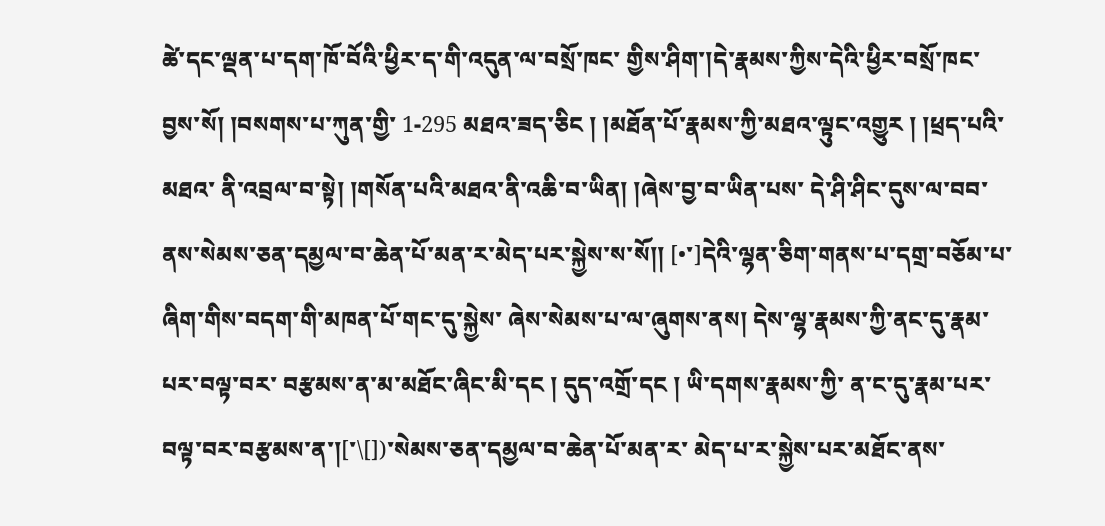ཚེ་དང་ལྡན་པ་དག་ཁོ་བོའི་ཕྱིར་ད་གི་འདུན་ལ་བསྲོ་ཁང་ གྱིས་ཤིག་།དེ་རྣམས་ཀྱིས་དེའི་ཕྱིར་བསྲོ་ཁང་བྱས་སོ། །བསགས་པ་ཀུན་གྱི་ 1-295 མཐའ་ཟད་ཅིང ། །མཐོན་པོ་རྣམས་ཀྱི་མཐའ་ལྟུང་འགྱུར ། །ཕྲད་པའི་མཐའ་ ནི་འབྲལ་བ་སྟེ། །གསོན་པའི་མཐའ་ནི་འཆི་བ་ཡིན། །ཞེས་བྱ་བ་ཡིན་པས་ དེ་ཤི་ཤིང་དུས་ལ་བབ་ནས་སེམས་ཅན་དམྱལ་བ་ཆེན་པོ་མན་ར་མེད་པར་སྐྱེས་ས་སོ།། [•་]དེའི་ལྷན་ཅིག་གནས་པ་དགྲ་བཅོམ་པ་ཞིག་གིས་བདག་གི་མཁན་པོ་གང་དུ་སྐྱེས་ ཞེས་སེམས་པ་ལ་ཞུགས་ནས། དེས་ལྷ་རྣམས་ཀྱི་ནང་དུ་རྣམ་པར་བལྟ་བར་ བརྩམས་ན་མ་མཐོང་ཞིང་མི་དང ། དུད་འགྲོ་དང ། ཡི་དགས་རྣམས་ཀྱི་ ན་ང་དུ་རྣམ་པར་བལྟ་བར་བརྩམས་ན་།[་\[])་སེམས་ཅན་དམྱལ་བ་ཆེན་པོ་མན་ར་ མེད་པ་ར་སྐྱེས་པར་མཐོང་ནས་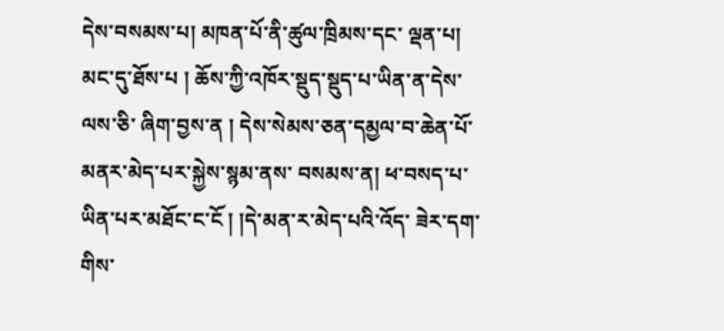དེས་བསམས་པ། མཁན་པོ་ནི་ཚུལ་ཁྲིམས་དང་ ལྡན་པ། མང་དུ་ཐོས་པ ། ཆོས་ཀྱི་འཁོར་སྡུད་སྡུད་པ་ཡིན་ན་དེས་ལས་ཅི་ ཞིག་བྱས་ན ། དེས་སེམས་ཅན་དམྱལ་བ་ཆེན་པོ་མནར་མེད་པར་སྐྱེས་སྙམ་ནས་ བསམས་ན། ཕ་བསད་པ་ཡིན་པར་མཐོང་ང་ངོ ། །དེ་མན་ར་མེད་པའི་འོད་ ཟེར་དག་གིས་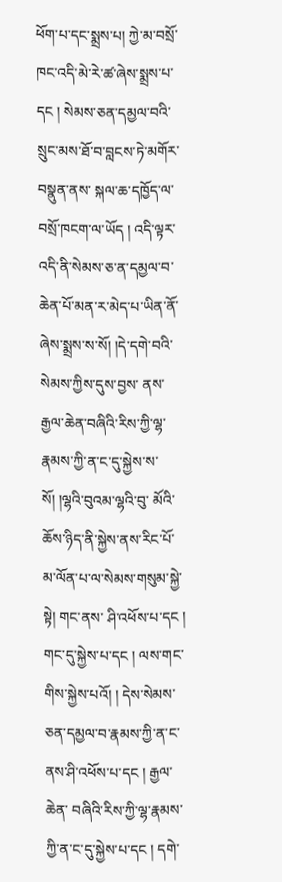ཕོག་པ་དང་སྨྲས་པ། ཀྱེ་མ་བསྲོ་ཁང་འདི་མེ་རེ་ཚ་ཞེས་སྨྲས་པ་ དང ། སེམས་ཅན་དམྱལ་བའི་སྲུང་མས་ཐོ་བ་བླངས་ཏེ་མགོར་བསྣུན་ནས་ སྐལ་ཆ་དཁྱོད་ལ་བསྲོ་ཁངག་ལ་ཡོད ། འདི་ལྟར་འདི་ནི་སེམས་ཅ་ན་དམྱལ་བ་ ཆེན་པོ་མན་ར་མེད་པ་ཡིན་ནོ་ཞེས་སྨྲས་ས་སོ། །དེ་དགེ་བའི་སེམས་ཀྱིས་དུས་བྱས་ ནས་རྒྱལ་ཆེན་བཞིའི་རིས་ཀྱི་ལྷ་རྣམས་ཀྱི་ན་ང་དུ་སྐྱེས་ས་སོ། །ལྷའི་བུའམ་ལྷའི་བུ་ མོའི་ཆོས་ཉིད་ནི་སྐྱེས་ནས་རིང་པོ་མ་ལོན་པ་ལ་སེམས་གསུམ་སྐྱེ་སྟེ། གང་ནས་ ཤི་འཕོས་པ་དང ། གང་དུ་སྐྱེས་པ་དང ། ལས་གང་གིས་སྐྱེས་པའོ། ། དེས་སེམས་ཅན་དམྱལ་བ་རྣམས་ཀྱི་ན་ང་ནས་ཤི་འཕོས་པ་དང ། རྒྱལ་ཆེན་ བཞིའི་རིས་ཀྱི་ལྷ་རྣམས་ཀྱི་ན་ང་དུ་སྐྱེས་པ་དང ། དགེ་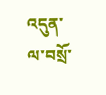འདུན་ལ་བསྲོ་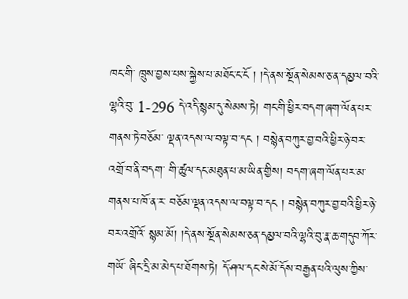ཁང་གི་ ཁྲུས་བྱས་པས་སྐྱེས་པ་མཐོང་ང་ངོ ། །དེ་ནས་སྔོན་སེམས་ཅ་ན་དམྱལ་བའི་ལྷའི་བུ་ 1-296 དེ་འདི་སྙམ་དུ་སེམས་ཏེ། གང་གི་ཕྱིར་བདག་ཞག་ལོན་པར་གནས་ཏེ་བཅོམ་ ལྡན་འདས་ལ་བལྟ་བ་དང ། བསྙེན་བཀུར་བྱ་བའི་ཕྱིར་ཉེ་བར་འགྲོ་བ་ནི་བདག་ གི་ཚུལ་དང་མཐུན་པ་མ་ཡིན་གྱིས། བདག་ཞག་ལོན་པར་མ་གནས་པ་ཁོ་ན་ར་ བཅོམ་ལྡན་འདས་ལ་བལྟ་བ་དང ། བསྙེན་བཀུར་བྱ་བའི་ཕྱིར་ཉེ་བར་འགྲོའོ་ སྙམ་མོ། །དེ་ནས་སྔོན་སེམས་ཅན་དམྱལ་བའི་ལྷའི་བུ་རྣ་ཆ་གདུབ་ཀོར་གཡོ་ ཞིང་དྲི་མ་མེད་པ་ཐོགས་ཏེ། དོ་ཤལ་དང་སེ་མོ་དོས་བརྒྱན་པའི་ལུས་ཀྱིས་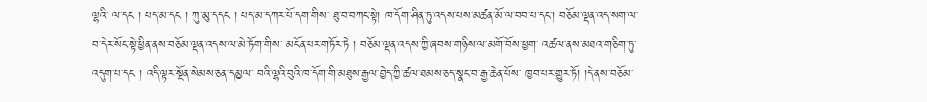ལྷའི་ ལ་དང ། པད་མ་དང ། ཀུ་མུ་དདང ། པད་མ་དཀར་པོ་དག་གིས་ ཐུ་བ་བཀང་སྟེ། ཁ་དོག་ཤིན་ཏུ་འདས་པས་མཚན་མོ་ལ་བབ་པ་དང་། བཅོམ་ལྡན་འད་སག་ལ་བ་དེར་སོང་སྟེ་ཕྱིན་ནས་བཅོམ་ལྡན་འདས་ལ་མེ་ཏོག་གིས་ མངོན་པར་གཏོར་ཏེ ། བཅོམ་ལྡན་འདས་ཀྱི་ཞབས་གཉིས་ལ་མགོ་བོས་ཕྱག་ འཚལ་ནས་མཐའ་གཅིག་ཏུ་འདུག་པ་དང ། འདི་ལྟར་སྔོན་སེམས་ཅན་དམྱལ་ བའི་ལྷའི་བུའི་ཁ་དོག་གི་མཐུས་རྒྱལ་བྱེད་ཀྱི་ཚལ་ཐམས་ཅད་སྣང་བ་རྒྱ་ཆེན་པོས་ ཁྱབ་པར་གྱུར་ཏོ། །དེ་ནས་བཅོམ་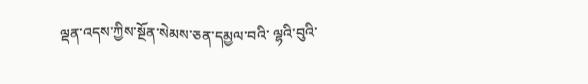ལྡན་འདས་ཀྱིས་སྔོན་སེམས་ཅན་དམྱལ་བའི་ ལྷའི་བུའི་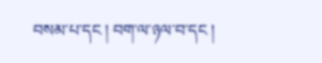བསམ་པ་དང ། བག་ལ་ཉལ་བ་དང །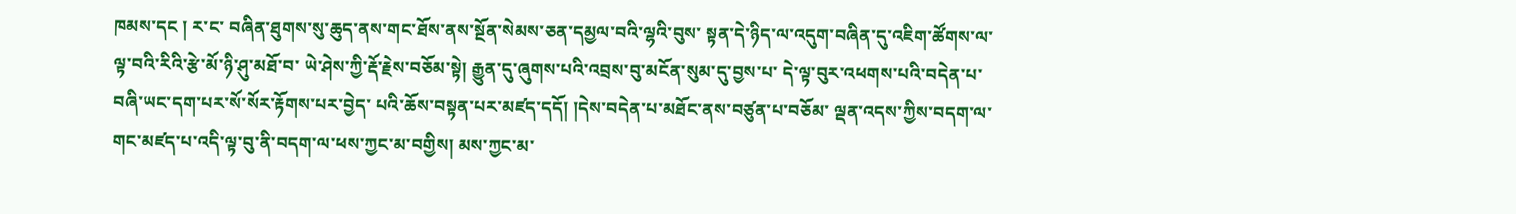ཁམས་དང ། ར་ང་ བཞིན་ཐུགས་སུ་ཆུད་ནས་གང་ཐོས་ནས་སྔོན་སེམས་ཅན་དམྱལ་བའི་ལྷའི་བུས་ སྟན་དེ་ཉིད་ལ་འདུག་བཞིན་དུ་འཇིག་ཚོགས་ལ་ལྟ་བའི་རིའི་རྩེ་མོ་ཉི་ཤུ་མཐོ་བ་ ཡེ་ཤེས་ཀྱི་རྡོ་རྗེས་བཅོམ་སྟེ། རྒྱུན་དུ་ཞུགས་པའི་འབྲས་བུ་མངོན་སུམ་དུ་བྱས་པ་ དེ་ལྟ་བུར་འཕགས་པའི་བདེན་པ་བཞི་ཡང་དག་པར་སོ་སོར་རྟོགས་པར་བྱེད་ པའི་ཆོས་བསྟན་པར་མཛད་དདོ། །དེས་བདེན་པ་མཐོང་ནས་བཙུན་པ་བཅོམ་ ལྡན་འདས་ཀྱིས་བདག་ལ་གང་མཛད་པ་འདི་ལྟ་བུ་ནི་བདག་ལ་ཕས་ཀྱང་མ་བགྱིས། མས་ཀྱང་མ་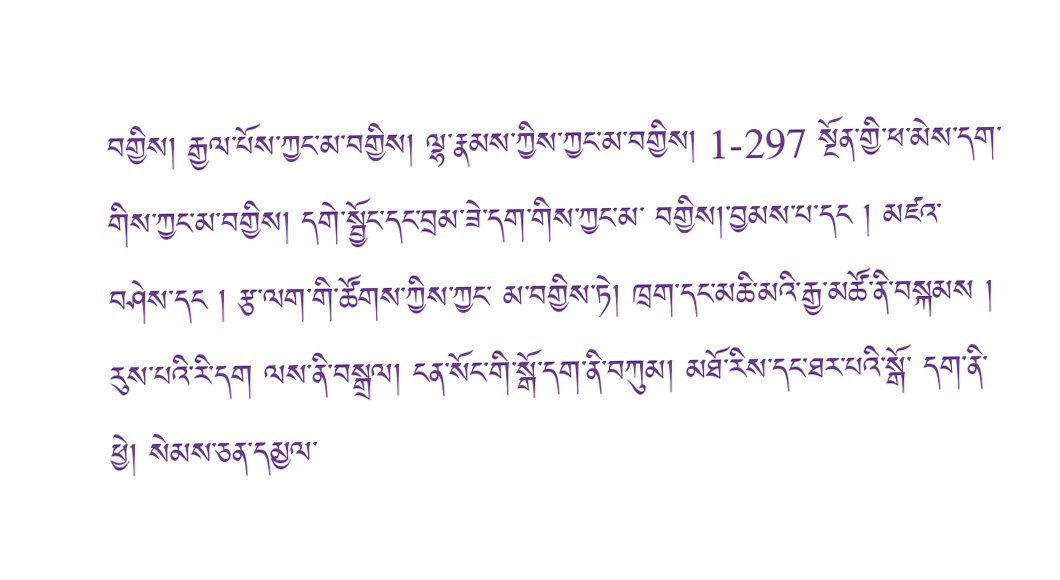བགྱིས། རྒྱལ་པོས་ཀྱང་མ་བགྱིས། ལྷ་རྣམས་ཀྱིས་ཀྱང་མ་བགྱིས། 1-297 སྔོན་གྱི་ཕ་མེས་དག་གིས་ཀྱང་མ་བགྱིས། དགེ་སྦྱོང་དང་བྲམ་ཟེ་དག་གིས་ཀྱང་མ་ བགྱིས།་བྱམས་པ་དང ། མཛའ་བཤེས་དང ། རྩ་ལག་གི་ཚོགས་ཀྱིས་ཀྱང་ མ་བགྱིས་ཏེ། ཁྲག་དང་མཆི་མའི་རྒྱ་མཚོ་ནི་བསྐམས ། རུས་པའི་རི་དག ལས་ནི་བསྒྲལ། ངན་སོང་གི་སྒོ་དག་ནི་བཀུམ། མཐོ་རིས་དང་ཐར་པའི་སྒོ་ དག་ནི་ཕྱེ། སེམས་ཅན་དམྱལ་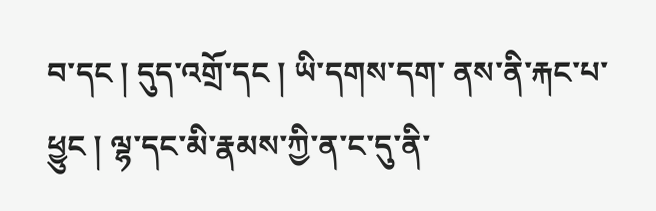བ་དང ། དུད་འགྲོ་དང ། ཡི་དགས་དག་ ནས་ནི་རྐང་པ་ཕྱུང ། ལྷ་དང་མི་རྣམས་ཀྱི་ན་ང་དུ་ནི་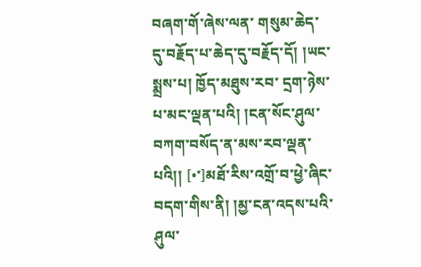བཞག་གོ་ཞེས་ལན་ གསུམ་ཆེད་དུ་བརྗོད་པ་ཆེད་དུ་བརྗོད་དོ། །ཡང་སྨྲས་པ། ཁྱོད་མཐུས་རབ་ དྲག་ཉེས་པ་མང་ལྡན་པའི། །ངན་སོང་ཤུལ་བཀག་བསོད་ན་མས་རབ་ལྡན་པའི།། [•་]མཐོ་རིས་འགྲོ་བ་ཕྱེ་ཞིང་བདག་གིས་ནི། །མྱ་ངན་འདས་པའི་ཤུལ་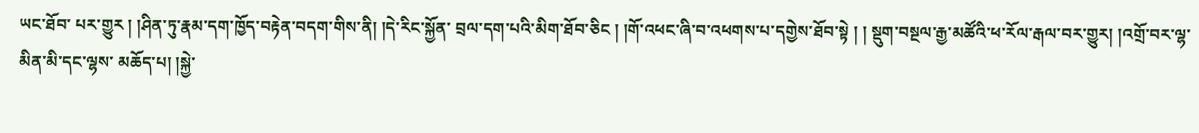ཡང་ཐོབ་ པར་གྱུར ། །ཤིན་ཏུ་རྣམ་དག་ཁྱོད་བརྟེན་བདག་གིས་ནི། །དེ་རིང་སྐྱོན་ བྲལ་དག་པའི་མིག་ཐོབ་ཅིང ། །གོ་འཕང་ཞི་བ་འཕགས་པ་དགྱེས་ཐོབ་སྟེ ། ། སྡུག་བསྔལ་རྒྱ་མཚོའི་ཕ་རོལ་རྒལ་བར་གྱུར། །འགྲོ་བར་ལྷ་མིན་མི་དང་ལྷས་ མཆོད་པ། །སྐྱེ་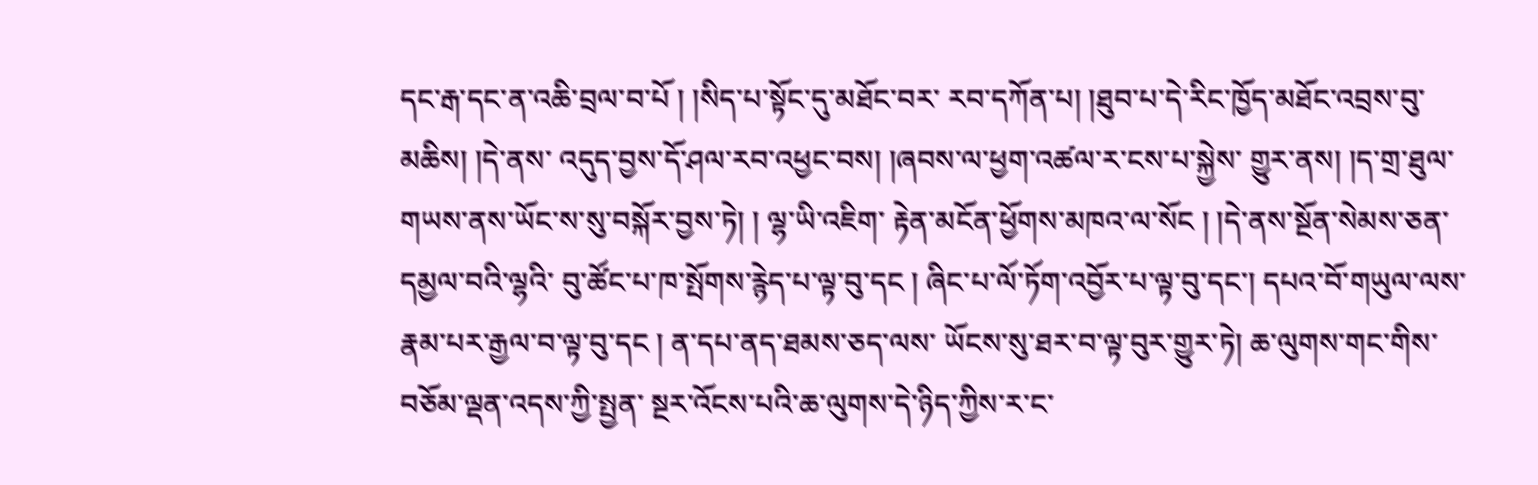དང་རྒ་དང་ན་འཆི་བྲལ་བ་པོ ། །སིད་པ་སྟོང་དུ་མཐོང་བར་ རབ་དཀོན་པ། །ཐུབ་པ་དེ་རིང་ཁྱོད་མཐོང་འབྲས་བུ་མཆིས། །དེ་ནས་ འདུད་བྱས་དོ་ཤལ་རབ་འཕྱང་བས། །ཞབས་ལ་ཕྱག་འཚལ་ར་ངས་པ་སྐྱེས་ གྱུར་ནས། །ད་གྲ་ཐུལ་གཡས་ནས་ཡོང་ས་སུ་བསྐོར་བྱས་ཏེ། ། ལྷ་ཡི་འཇིག་ རྟེན་མངོན་ཕྱོགས་མཁའ་ལ་སོང ། །དེ་ནས་སྔོན་སེམས་ཅན་དམྱལ་བའི་ལྷའི་ བུ་ཚོང་པ་ཁ་སྤོགས་རྙེད་པ་ལྟ་བུ་དང ། ཞིང་པ་ལོ་ཏོག་འབྱོར་པ་ལྟ་བུ་དང་། དཔའ་བོ་གཡུལ་ལས་རྣམ་པར་རྒྱལ་བ་ལྟ་བུ་དང ། ན་དཔ་ནད་ཐམས་ཅད་ལས་ ཡོངས་སུ་ཐར་བ་ལྟ་བུར་གྱུར་ཏེ། ཆ་ལུགས་གང་གིས་བཅོམ་ལྡན་འདས་ཀྱི་སྤྱན་ སྔར་འོངས་པའི་ཆ་ལུགས་དེ་ཉིད་ཀྱིས་ར་ང་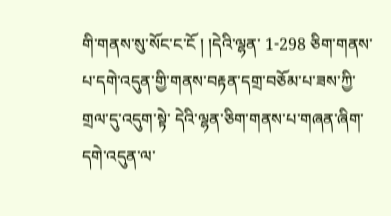གི་གནས་སུ་སོང་ང་ངོ ། །དེའི་ལྷན་ 1-298 ཅིག་གནས་པ་དགེ་འདུན་གྱི་གནས་བརྟན་དགྲ་བཅོམ་པ་ཟས་ཀྱི་གྲལ་དུ་འདུག་སྟེ་ དེའི་ལྷན་ཅིག་གནས་པ་གཞན་ཞིག་དགེ་འདུན་ལ་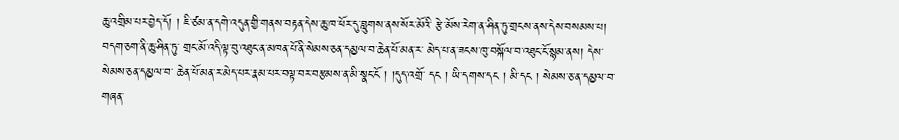ཆུ་འགྲིམ་པར་བྱེད་དོ། ། ཇི་ཙམ་ན་དགེ་འདུན་གྱི་གནས་བརྟན་དེས་ཆུ་ཁ་ཕོར་དུ་བླུགས་ནས་སོར་མོའི་ རྩེ་མོས་རེག་ན་ཤིན་ཏུ་གྲངས་ནས་དེས་བསམས་པ། བདག་ཅག་ནི་ཆུ་ཤིན་ཏུ་ གྲང་མོ་འདི་ལྟ་བུ་འཐུང་ན་མཁན་པོ་ནི་སེམས་ཅན་དམྱལ་བ་ཆེན་པོ་མན་ར་ མེད་པ་ན་ཟངས་ཁུ་བསྐོལ་བ་འཐུང་ངོ་སྙམ་ནས། དེས་སེམས་ཅན་དམྱལ་བ་ ཆེན་པོ་མན་ར་མེད་པར་རྣམ་པར་བལྟ་བར་བརྩམས་ན་མི་སྣང་ངོ ། །དུད་འགྲོ་ དང ། ཡི་དགས་དང ། མི་དང ། སེམས་ཅ་ན་དམྱལ་བ་གཞན་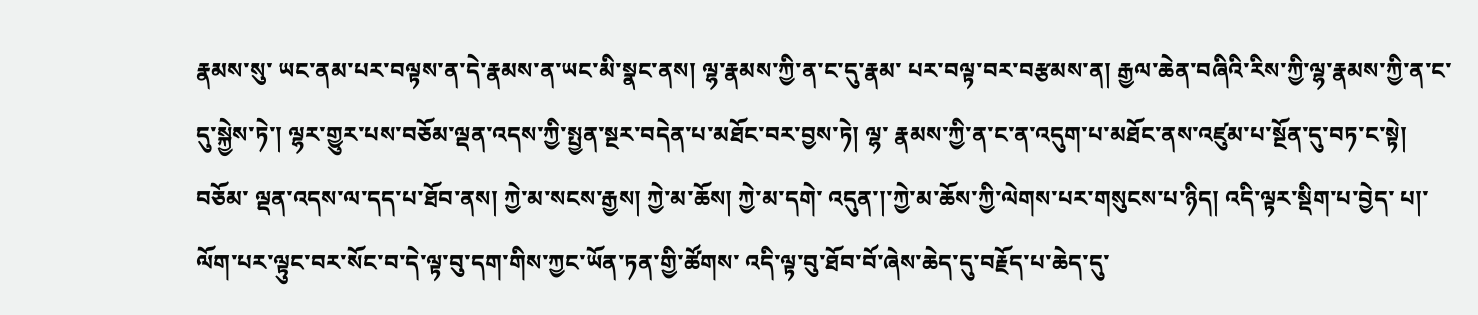རྣམས་སུ་ ཡང་ནམ་པར་བལྟས་ན་དེ་རྣམས་ན་ཡང་མི་སྣང་ནས། ལྷ་རྣམས་ཀྱི་ན་ང་དུ་རྣམ་ པར་བལྟ་བར་བརྩམས་ན། རྒྱལ་ཆེན་བཞིའི་རིས་ཀྱི་ལྷ་རྣམས་ཀྱི་ན་ང་དུ་སྐྱེས་ཏེ་། ལྷར་གྱུར་པས་བཅོམ་ལྡན་འདས་ཀྱི་སྤྱན་སྔར་བདེན་པ་མཐོང་བར་བྱས་ཏེ། ལྷ་ རྣམས་ཀྱི་ན་ང་ན་འདུག་པ་མཐོང་ནས་འཛུམ་པ་སྔོན་དུ་བཏ་ང་སྟེ། བཅོམ་ ལྡན་འདས་ལ་དད་པ་ཐོབ་ནས། ཀྱེ་མ་སངས་རྒྱས། ཀྱེ་མ་ཆོས། ཀྱེ་མ་དགེ་ འདུན་།་ཀྱེ་མ་ཆོས་ཀྱི་ལེགས་པར་གསུངས་པ་ཉིད། འདི་ལྟར་སྡིག་པ་བྱེད་ པ།་ལོག་པར་ལྟུང་བར་སོང་བ་དེ་ལྟ་བུ་དག་གིས་ཀྱང་ཡོན་ཏན་གྱི་ཚོགས་ འདི་ལྟ་བུ་ཐོབ་བོ་ཞེས་ཆེད་དུ་བརྗོད་པ་ཆེད་དུ་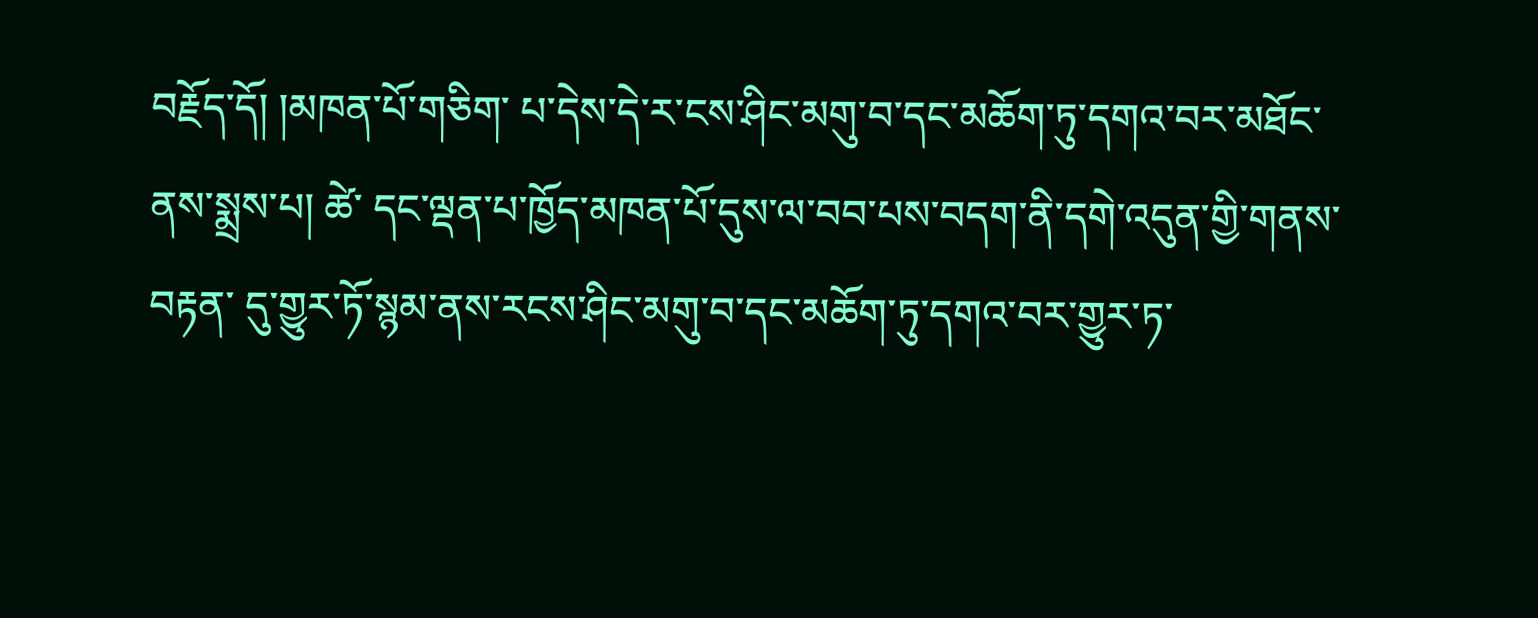བརྗོད་དོ། །མཁན་པོ་གཅིག་ པ་དེས་དེ་ར་ངས་ཤིང་མགུ་བ་དང་མཆོག་ཏུ་དགའ་བར་མཐོང་ནས་སྨྲས་པ། ཚེ་ དང་ལྡན་པ་ཁྱོད་མཁན་པོ་དུས་ལ་བབ་པས་བདག་ནི་དགེ་འདུན་གྱི་གནས་བརྟན་ དུ་གྱུར་ཏོ་སྙམ་ནས་རངས་ཤིང་མགུ་བ་དང་མཆོག་ཏུ་དགའ་བར་གྱུར་ཏ་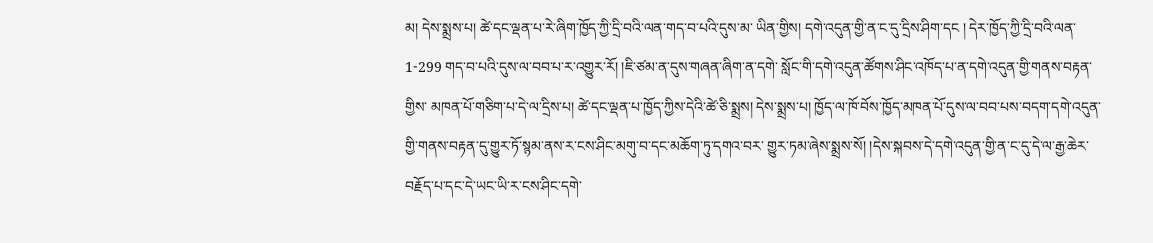མ། དེས་སྨྲས་པ། ཚེ་དང་ལྡན་པ་རེ་ཞིག་ཁྱོད་ཀྱི་དྲི་བའི་ལན་གད་བ་པའི་དུས་མ་ ཡིན་གྱིས། དགེ་འདུན་གྱི་ན་ང་དུ་དྲིས་ཤིག་དང ། དེར་ཁྱོད་ཀྱི་དྲི་བའི་ལན་ 1-299 གད་བ་པའི་དུས་ལ་བབ་པ་ར་འགྱུར་རོ། །ཇི་ཙམ་ན་དུས་གཞན་ཞིག་ན་དགེ་ སློང་གི་དགེ་འདུན་ཚོགས་ཤིང་འཁོད་པ་ན་དགེ་འདུན་གྱི་གནས་བརྟན་གྱིས་ མཁན་པོ་གཅིག་པ་དེ་ལ་དྲིས་པ། ཚེ་དང་ལྡན་པ་ཁྱོད་ཀྱིས་དེའི་ཚེ་ཅི་སྨྲས། དེས་སྨྲས་པ། ཁྱོད་ལ་ཁོ་བོས་ཁྱོད་མཁན་པོ་དུས་ལ་བབ་པས་བདག་དགེ་འདུན་ གྱི་གནས་བརྟན་དུ་གྱུར་ཏོ་སྙམ་ནས་ར་ངས་ཤིང་མགུ་བ་དང་མཆོག་ཏུ་དགའ་བར་ གྱུར་ཏམ་ཞེས་སྨྲས་སོ། །དེས་སྐབས་དེ་དགེ་འདུན་གྱི་ན་ང་དུ་དེ་ལ་རྒྱ་ཆེར་ བརྗོད་པ་དང་དེ་ཡང་ཡི་ར་ངས་ཤིང་དགེ་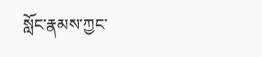སློང་རྣམས་ཀྱང་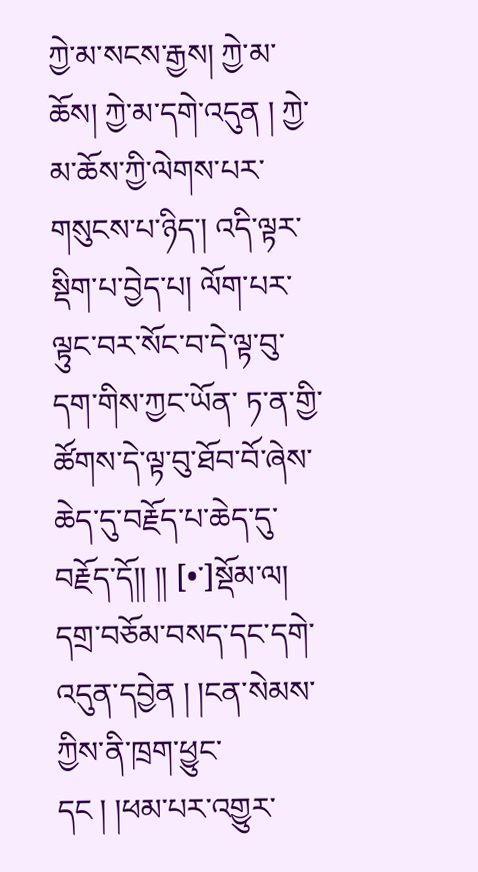ཀྱེ་མ་སངས་རྒྱས། ཀྱེ་མ་ཆོས། ཀྱེ་མ་དགེ་འདུན ། ཀྱེ་མ་ཆོས་ཀྱི་ལེགས་པར་གསུངས་པ་ཉིད་། འདི་ལྟར་སྡིག་པ་བྱེད་པ། ལོག་པར་ལྟུང་བར་སོང་བ་དེ་ལྟ་བུ་དག་གིས་ཀྱང་ཡོན་ ཏ་ན་གྱི་ཚོགས་དེ་ལྟ་བུ་ཐོབ་བོ་ཞེས་ཆེད་དུ་བརྗོད་པ་ཆེད་དུ་བརྗོད་དོ།། །། [•་]སྡོམ་ལ། དགྲ་བཅོམ་བསད་དང་དགེ་འདུན་དབྱེན ། །ངན་སེམས་ ཀྱིས་ནི་ཁྲག་ཕྱུང་དང ། །ཕམ་པར་འགྱུར་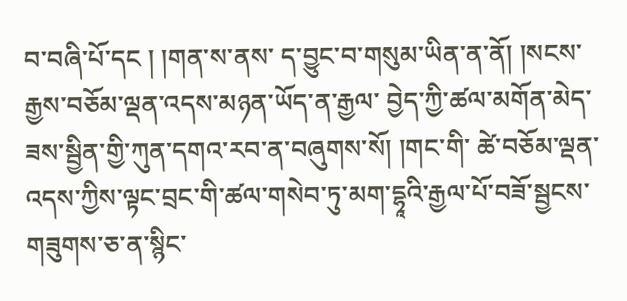བ་བཞི་པོ་དང ། །གན་ས་ནས་ ད་བྱུང་བ་གསུམ་ཡིན་ན་ནོ། །སངས་རྒྱས་བཅོམ་ལྡན་འདས་མཉན་ཡོད་ན་རྒྱལ་ བྱེད་ཀྱི་ཚལ་མགོན་མེད་ཟས་སྦྱིན་གྱི་ཀུན་དགའ་རབ་ན་བཞུགས་སོ། །གང་གི་ ཚེ་བཅོམ་ལྡན་འདས་ཀྱིས་ལྟང་བྲང་གི་ཚལ་གསེབ་ཏུ་མག་དྷཱའི་རྒྱལ་པོ་བཟོ་སྦྱངས་ གཟུགས་ཅ་ན་སྙིང་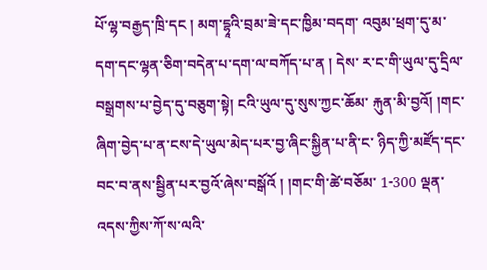པོ་ལྷ་བརྒྱད་ཁྲི་དང ། མག་དྷཱའི་བྲམ་ཟེ་དང་ཁྱིམ་བདག་ འབུམ་ཕྲག་དུ་མ་དག་དང་ལྷན་ཅིག་བདེན་པ་དག་ལ་བཀོད་པ་ན ། དེས་ ར་ང་གི་ཡུལ་དུ་དྲིལ་བསྒྲགས་པ་བྱེད་དུ་བཅུག་སྟེ། ངའི་ཡུལ་དུ་སུས་ཀྱང་ཆོམ་ རྐུན་མི་བྱའོ། །གང་ཞིག་བྱེད་པ་ན་ངས་དེ་ཡུལ་མེད་པར་བྱ་ཞིང་སྐྱིན་པ་ནི་ང་ ཉིད་ཀྱི་མཛོད་དང་བང་བ་ནས་སྦྱིན་པར་བྱའོ་ཞེས་བསྒོའོ ། །གང་གི་ཚེ་བཅོམ་ 1-300 ལྡན་འདས་ཀྱིས་ཀོ་ས་ལའི་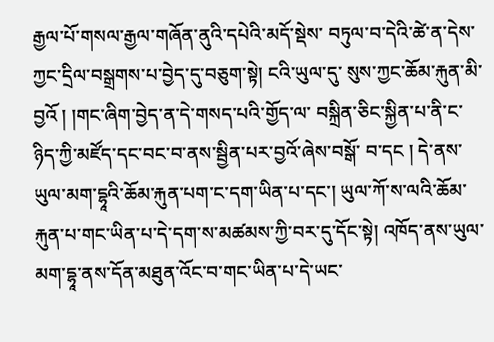རྒྱལ་པོ་གསལ་རྒྱལ་གཞོན་ནུའི་དཔེའི་མདོ་སྡེས་ བཏུལ་བ་དེའི་ཚེ་ན་དེས་ཀྱང་དྲིལ་བསྒྲགས་པ་བྱེད་དུ་བཅུག་སྟེ། ངའི་ཡུལ་དུ་ སུས་ཀྱང་ཆོམ་རྐུན་མི་བྱའོ ། །གང་ཞིག་བྱེད་ན་དེ་གསད་པའི་གྱོད་ལ་ བསྐྲིན་ཅིང་སྐྱིན་པ་ནི་ང་ཉིད་ཀྱི་མཛོད་དང་བང་བ་ནས་སྦྱིན་པར་བྱའོ་ཞེས་བསྒོ་ བ་དང ། དེ་ནས་ཡུལ་མག་དྷཱའི་ཆོམ་རྐུན་པག་ང་དག་ཡིན་པ་དང་། ཡུལ་ཀོ་ས་ལའི་ཆོམ་རྐུན་པ་གང་ཡིན་པ་དེ་དག་ས་མཚམས་ཀྱི་བར་དུ་དོང་སྟེ། འཁོད་ནས་ཡུལ་མག་དྷཱ་ནས་དོན་མཐུན་འོང་བ་གང་ཡིན་པ་དེ་ཡང་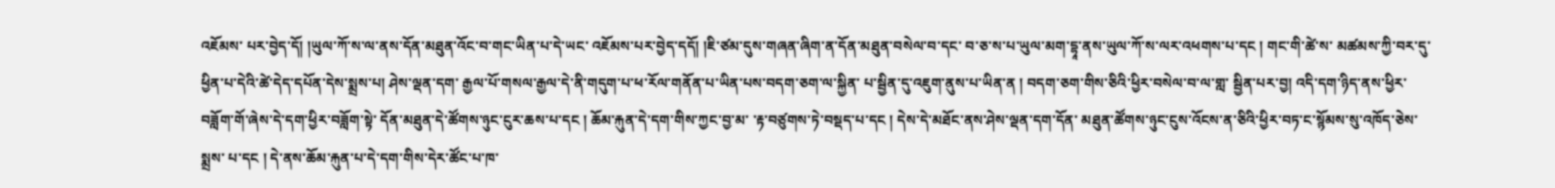འཇོམས་ པར་བྱེད་དོ། །ཡུལ་ཀོ་ས་ལ་ནས་དོན་མཐུན་འོང་བ་གང་ཡིན་པ་དེ་ཡང་ འཇོམས་པར་བྱེད་དདོ། །ཇི་ཙམ་དུས་གཞན་ཞིག་ན་དོན་མཐུན་བསེལ་བ་དང་ བ་ཅ་ས་པ་ཡུལ་མག་དྷཱ་ནས་ཡུལ་ཀོ་ས་ལར་འཕགས་པ་དང ། གང་གི་ཚེ་ས་ མཚམས་ཀྱི་བར་དུ་ཕྱིན་པ་དེའི་ཚེ་དེད་དཔོན་དེས་སྨྲས་པ། ཤེས་ལྡན་དག་ རྒྱལ་པོ་གསལ་རྒྱལ་དེ་ནི་གདུག་པ་ཕ་རོལ་གནོན་པ་ཡིན་པས་བདག་ཅག་ལ་སྐྱིན་ པ་སྦྱིན་དུ་འཇུག་ནུས་པ་ཡིན་ན ། བདག་ཅག་གིས་ཅིའི་ཕྱིར་བསེལ་བ་ལ་གླ་ སྦྱིན་པར་བྱ། འདི་དག་ཉིད་ནས་ཕྱིར་བཟློག་གོ་ཞེས་དེ་དག་ཕྱིར་བཟློག་སྟེ་ དོན་མཐུན་དེ་ཚོགས་ཉུང་ངུར་ཆས་པ་དང ། ཆོམ་རྐུན་དེ་དག་གིས་ཀྱང་བྱ་མ་ ་རྟ་བཙུགས་ཏེ་བསྡད་པ་དང ། དེས་དེ་མཐོང་ནས་ཤེས་ལྡན་དག་དོན་ མཐུན་ཚོགས་ཉུང་ངུས་འོངས་ན་ཅིའི་ཕྱིར་བཏ་ང་སྙོམས་སུ་འཁོད་ཅེས་སྨྲས་ པ་དང ། དེ་ནས་ཆོམ་རྐུན་པ་དེ་དག་གིས་དེར་ཚོང་པ་ཁ་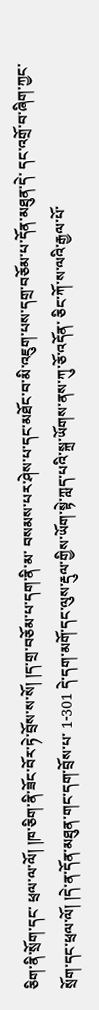ཅིག་ནི་སྲོག་དང་ ཕྲལ་ལ་ལོ། །ཁ་ཅིག་ནི་ཟོང་བོར་ཏེ་བྲོས་ས་སོ། །ད་གྲ་བཅོམ་པ་དག་ནི་མ་ བསམས་པར་ཤེས་པ་དང་མཐོང་བ་མི་འཇུག་པས་དགྲ་བཅོམ་པ་དོན་མཐུན་དེ་ དང་འགྲོ་བ་ཞིག་ཀྱང་སྲོག་དང་ཕྲལ་ལོ། །དེ་ན་དོན་མཐུན་གང་དག་བྲོས་པ་ 1-301 དེ་དག་མགོ་དང་ལུས་རྡུལ་གྱིས་ཡོག་སྟེ་ཀླད་པའི་སྐྲ་ཡོགས་ནས་ཀུ་ཅོ་འདོན་ ཅིང་ཀོ་ས་ལའི་རྒྱལ་པོ་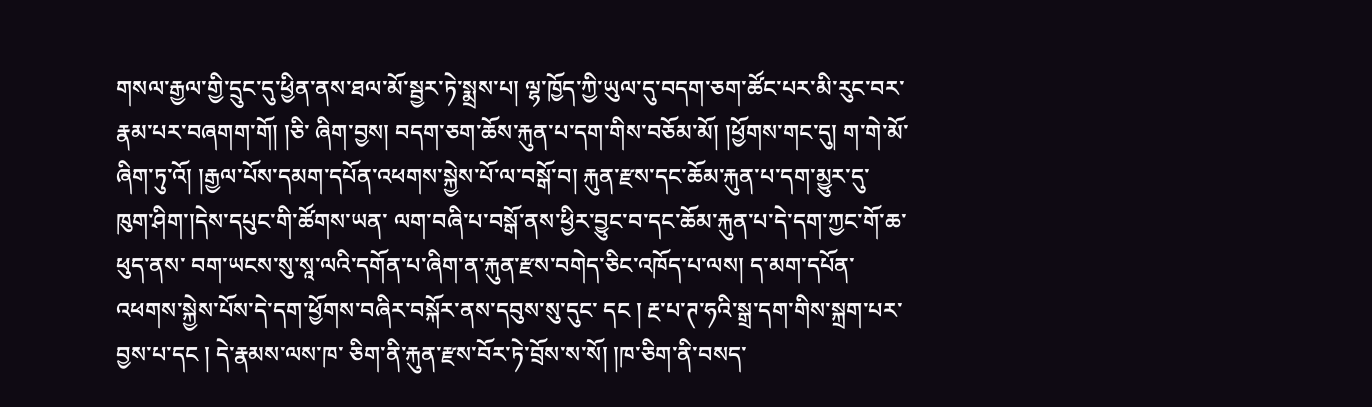གསལ་རྒྱལ་གྱི་དྲུང་དུ་ཕྱིན་ནས་ཐལ་མོ་སྦྱར་ཏེ་སྨྲས་པ། ལྷ་ཁྱོད་ཀྱི་ཡུལ་དུ་བདག་ཅག་ཚོང་པར་མི་རུང་བར་རྣམ་པར་བཞགག་གོ། །ཅི་ ཞིག་བྱས། བདག་ཅག་ཆོས་རྐུན་པ་དག་གིས་བཅོམ་མོ། །ཕྱོགས་གང་དུ། ག་གེ་མོ་ཞིག་ཏུ་འོ། །རྒྱལ་པོས་དམག་དཔོན་འཕགས་སྐྱེས་པོ་ལ་བསྒོ་བ། རྐུན་རྫས་དང་ཆོམ་རྐུན་པ་དག་མྱུར་དུ་ཁུག་ཤིག་།དེས་དཔུང་གི་ཚོགས་ཡན་ ལག་བཞི་པ་བསྒོ་ནས་ཕྱིར་བྱུང་བ་དང་ཆོམ་རྐུན་པ་དེ་དག་ཀྱང་གོ་ཆ་ཕུད་ནས་ བག་ཡངས་སུ་སཱ་ལའི་དགོན་པ་ཞིག་ན་རྐུན་རྫས་བགེད་ཅིང་འཁོད་པ་ལས། ད་མག་དཔོན་འཕགས་སྐྱེས་པོས་དེ་དག་ཕྱོགས་བཞིར་བསྐོར་ནས་དབུས་སུ་དུང་ དང ། རྔ་པ་ཊ་ཧའི་སྒྲ་དག་གིས་སྐྲག་པར་བྱས་པ་དང ། དེ་རྣམས་ལས་ཁ་ ཅིག་ནི་རྐུན་རྫས་བོར་ཏེ་བྲོས་ས་སོ། །ཁ་ཅིག་ནི་བསད་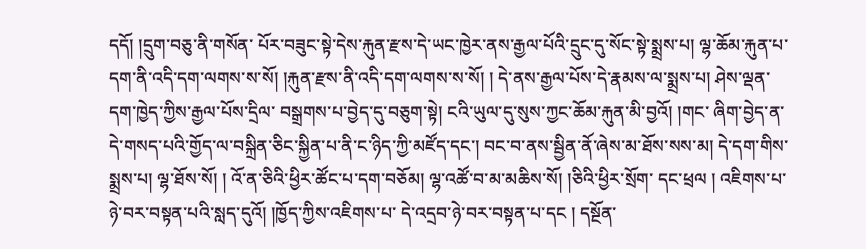དདོ། །དྲུག་བཅུ་ནི་གསོན་ པོར་བཟུང་སྟེ་དེས་རྐུན་རྫས་དེ་ཡང་ཁྱེར་ནས་རྒྱལ་པོའི་དྲུང་དུ་སོང་སྟེ་སྨྲས་པ། ལྷ་ཆོམ་རྐུན་པ་དག་ནི་འདི་དག་ལགས་ས་སོ། །རྐུན་རྫས་ནི་འདི་དག་ལགས་ས་སོ། ། དེ་ནས་རྒྱལ་པོས་དེ་རྣམས་ལ་སྨྲས་པ། ཤེས་ལྡན་དག་ཁྱེད་ཀྱིས་རྒྱལ་པོས་དྲིལ་ བསྒྲགས་པ་བྱེད་དུ་བཅུག་སྟེ། ངའི་ཡུལ་དུ་སུས་ཀྱང་ཆོམ་རྐུན་མི་བྱའོ། །གང་ ཞིག་བྱེད་ན་དེ་གསད་པའི་གྱོད་ལ་བསྐྲིན་ཅིང་སྐྱིན་པ་ནི་ང་ཉིད་ཀྱི་མཛོད་དང་། བང་བ་ནས་སྦྱིན་ནོ་ཞེས་མ་ཐོས་སས་མ། དེ་དག་གིས་སྨྲས་པ། ལྷ་ཐོས་སོ། ། འོ་ན་ཅིའི་ཕྱིར་ཚོང་པ་དག་བཅོམ། ལྷ་འཚོ་བ་མ་མཆིས་སོ། །ཅིའི་ཕྱིར་སྲོག་ དང་ཕྲལ ། འཇིགས་པ་ཉེ་བར་བསྟན་པའི་སླད་དུའོ། །ཁྱོད་ཀྱིས་འཇིགས་པ་ དེ་འདྲབ་ཉེ་བར་བསྟན་པ་དང ། དསྔོན་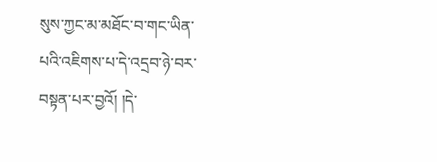སུས་ཀྱང་མ་མཐོང་བ་གང་ཡིན་ པའི་འཇིགས་པ་དེ་འདྲབ་ཉེ་བར་བསྟན་པར་བྱའོ། །དེ་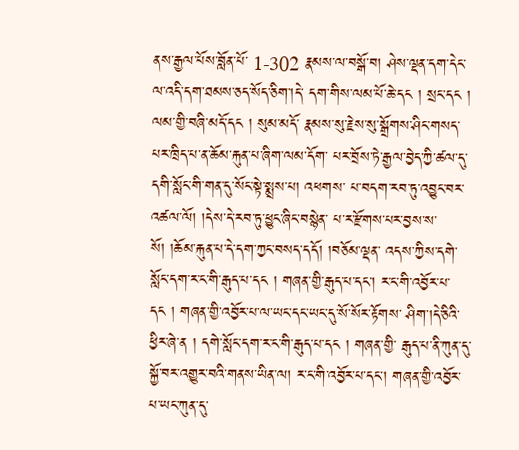ནས་རྒྱལ་པོས་བློན་པོ་ 1-302 རྣམས་ལ་བསྒོ་བ། ཤེས་ལྡན་དག་དེང་ལ་འདི་དག་ཐམས་ཅད་སོད་ཅིག་།དེ་ དག་གིས་ལམ་པོ་ཆེ་དང ། སྲང་དང ། ལམ་གྱི་བཞི་མདོ་དང ། སུམ་མདོ་ རྣམས་སུ་རྗེས་སུ་སྒྲོགས་ཤིང་གསད་པར་ཁྲིད་པ་ན་ཆོམ་རྐུན་པ་ཞིག་ལམ་དོག་ པར་བྲོས་ཏེ་རྒྱལ་བྱེད་ཀྱི་ཚལ་དུ་དགི་སློང་གི་གན་དུ་སོང་སྟེ་སྨྲས་པ། འཕགས་ པ་བདག་རབ་ཏུ་འབྱུང་བར་འཚལ་ལོ། །དེས་དེ་རབ་ཏུ་ཕྱུང་ཞིང་བསྙེན་ པ་ར་རྫོགས་པར་བྱས་ས་སོ། །ཆོམ་རྐུན་པ་དེ་དག་ཀྱང་བསད་དདོ། །བཅོམ་ལྡན་ འདས་ཀྱིས་དགེ་སློང་དག་ར་ང་གི་རྒུད་པ་དང ། གཞན་གྱི་རྒུད་པ་དང་། ར་ང་གི་འབྱོར་པ་དང ། གཞན་གྱི་འབྱོར་པ་ལ་ཡང་དང་ཡང་དུ་སོ་སོར་རྟོགས་ ཤིག་།དེ་ཅིའི་ཕྱིར་ཞེ་ན ། དགེ་སློང་དག་ར་ང་གི་རྒུད་པ་དང ། གཞན་གྱི་ རྒུད་པ་ནི་ཀུན་དུ་སྐྱོ་བར་འགྱུར་བའི་གནས་ཡིན་ལ། ར་ང་གི་འབྱོར་པ་དང་། གཞན་གྱི་འབྱོར་པ་ཡང་ཀུན་དུ་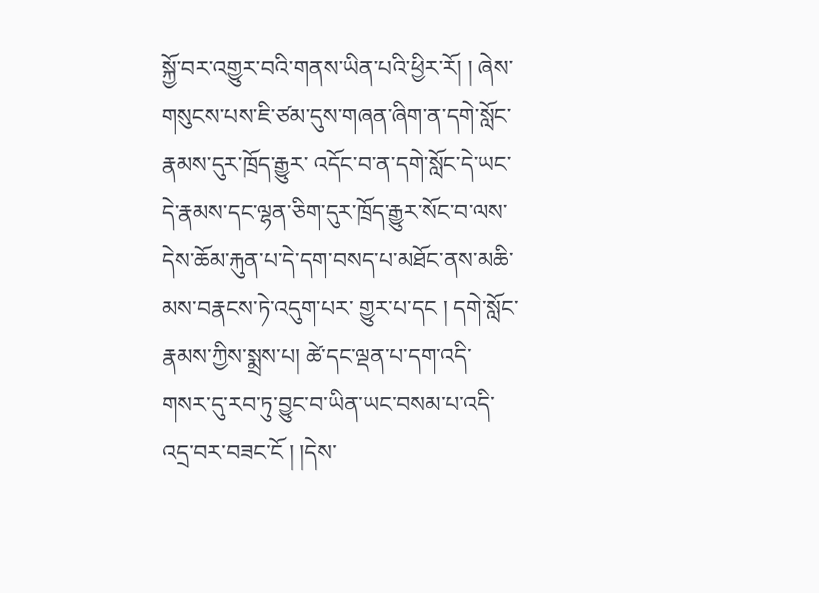སྐྱོ་བར་འགྱུར་བའི་གནས་ཡིན་པའི་ཕྱིར་རོ། ། ཞེས་གསུངས་པས་ཇི་ཙམ་དུས་གཞན་ཞིག་ན་དགེ་སློང་རྣམས་དུར་ཁྲོད་རྒྱུར་ འདོང་བ་ན་དགེ་སློང་དེ་ཡང་དེ་རྣམས་དང་ལྷན་ཅིག་དུར་ཁྲོད་རྒྱུར་སོང་བ་ལས་ དེས་ཆོམ་རྐུན་པ་དེ་དག་བསད་པ་མཐོང་ནས་མཆི་མས་བརྣངས་ཏེ་འདུག་པར་ གྱུར་པ་དང ། དགེ་སློང་རྣམས་ཀྱིས་སྨྲས་པ། ཚེ་དང་ལྡན་པ་དག་འདི་ གསར་དུ་རབ་ཏུ་བྱུང་བ་ཡིན་ཡང་བསམ་པ་འདི་འདྲ་བར་བཟང་ངོ ། །དེས་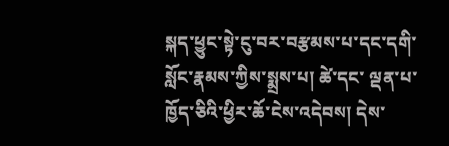སྐད་ཕྱུང་སྟེ་ངུ་བར་བརྩམས་པ་དང་དགི་སློང་རྣམས་ཀྱིས་སྨྲས་པ། ཚེ་དང་ ལྡན་པ་ཁྱོད་ཅིའི་ཕྱིར་ཆོ་ངེས་འདེབས། དེས་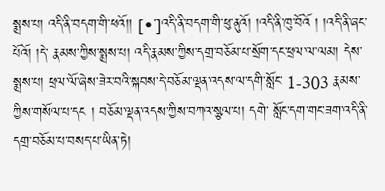སྨྲས་པ། འདི་ནི་བདག་གི་ཕའོ།། [•་]འདི་ནི་བདག་གི་ཕུ་ནུའོ། །འདི་ནི་ཁུ་བོའོ ། །འདི་ནི་ཞང་པོའོ། །དེ་ རྣམས་ཀྱིས་སྨྲས་པ། འདི་རྣམས་ཀྱིས་དགྲ་བཅོམ་པ་སྲོག་དང་ཕྲལ་ལ་ལམ། དེས་སྨྲས་པ། ཕྲལ་ལོ་ཞེས་ཟེར་བའི་སྐབས་དེ་བཅོམ་ལྡན་འདས་ལ་དགི་སློང་ 1-303 རྣམས་ཀྱིས་གསོལ་པ་དང ། བཅོམ་ལྡན་འདས་ཀྱིས་བཀའ་སྩལ་པ། དགེ་ སློང་དག་གང་ཟག་འདི་ནི་དགྲ་བཅོམ་པ་བསད་པ་ཡིན་ཏེ།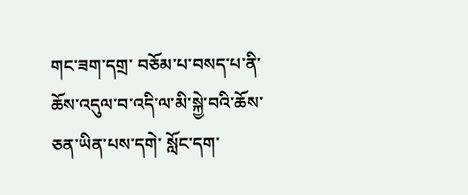གང་ཟག་དགྲ་ བཅོམ་པ་བསད་པ་ནི་ཆོས་འདུལ་བ་འདི་ལ་མི་སྐྱེ་བའི་ཆོས་ཅན་ཡིན་པས་དགེ་ སློང་དག་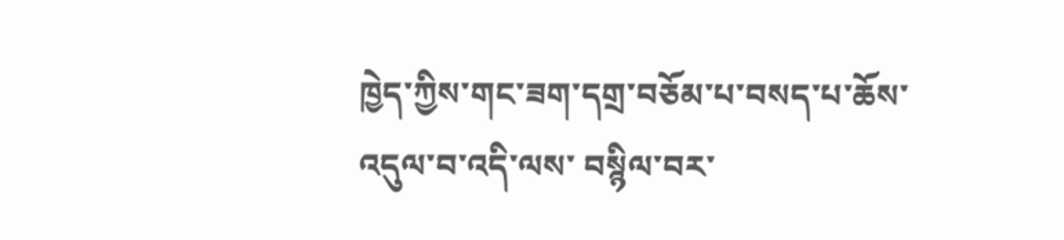ཁྱེད་ཀྱིས་གང་ཟག་དགྲ་བཅོམ་པ་བསད་པ་ཆོས་འདུལ་བ་འདི་ལས་ བསྙིལ་བར་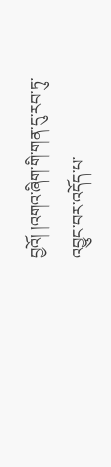བྱའོ། །འགའ་ཞིག་གི་གན་དུ་རབ་ཏུ་འབྱུང་བར་འདོད་པ་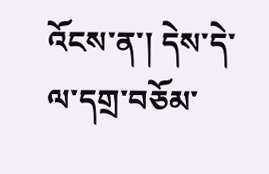འོངས་ན་། དེས་དེ་ལ་དགྲ་བཅོམ་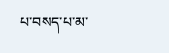པ་བསད་པ་མ་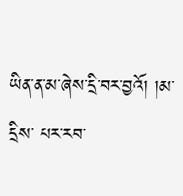ཡིན་ན་མ་ཞེས་དྲི་བར་བྱའོ། །མ་དྲིས་ པར་རབ་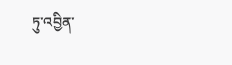ཏུ་འབྱིན་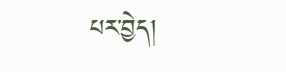པར་བྱེད།